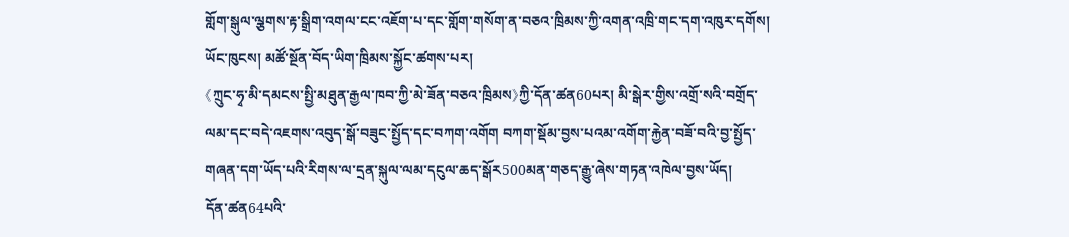གློག་སྒུལ་ལྕགས་རྟ་སྒྲིག་འགལ་ངང་འཇོག་པ་དང་གློག་གསོག་ན་བཅའ་ཁྲིམས་ཀྱི་འགན་འཁྲི་གང་དག་འཁུར་དགོས།
ཡོང་ཁུངས། མཚོ་སྔོན་བོད་ཡིག་ཁྲིམས་སྐྱོང་ཚགས་པར།
《ཀྲུང་ཧྭ་མི་དམངས་སྤྱི་མཐུན་རྒྱལ་ཁབ་ཀྱི་མེ་ཟོན་བཅའ་ཁྲིམས》ཀྱི་དོན་ཚན60པར། མི་སྒེར་གྱིས་འགྲོ་སའི་བགྲོད་ལམ་དང་བདེ་འཇགས་འབུད་སྒོ་བཟུང་སྤྱོད་དང་བཀག་འགོག བཀག་སྡོམ་བྱས་པའམ་འགོག་རྐྱེན་བཟོ་བའི་བྱ་སྤྱོད་གཞན་དག་ཡོད་པའི་རིགས་ལ་དྲན་སྐུལ་ལམ་དངུལ་ཆད་སྒོར500མན་གཅད་རྒྱུ་ཞེས་གཏན་འཁེལ་བྱས་ཡོད།
དོན་ཚན64པའི་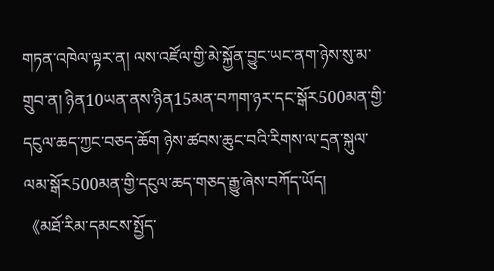གཏན་འཁེལ་ལྟར་ན། ལས་འཛོལ་གྱི་མེ་སྐྱོན་བྱུང་ཡང་ནག་ཉེས་སུ་མ་གྲུབ་ན། ཉིན10ཡན་ནས་ཉིན15མན་བཀག་ཉར་དང་སྒོར500མན་གྱི་དངུལ་ཆད་ཀྱང་བཅད་ཆོག ཉེས་ཚབས་ཆུང་བའི་རིགས་ལ་དྲན་སྐུལ་ལམ་སྒོར500མན་གྱི་དངུལ་ཆད་གཅད་རྒྱུ་ཞེས་བཀོད་ཡོད།
《མཐོ་རིམ་དམངས་སྤྱོད་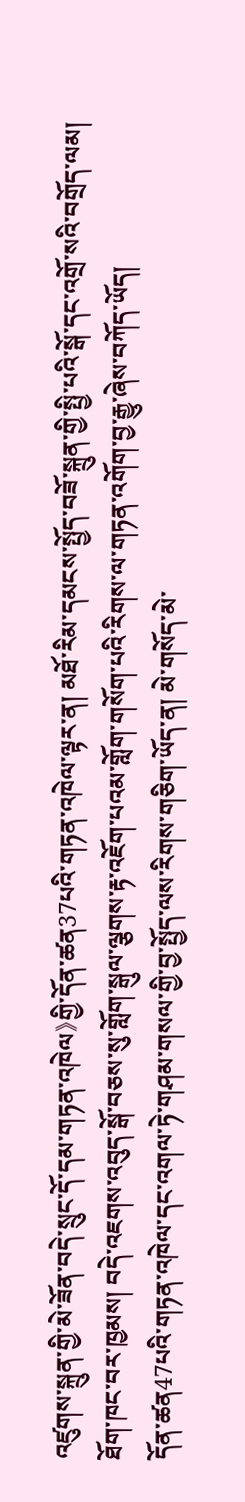འཛུགས་སྐྲུན་གྱི་མེ་ཟོན་བདེ་སྲུང་དོ་དམ་གཏན་འཁེལ》གྱི་དོན་ཚན37པའི་གཏན་འཁེལ་ལྟར་ན། མཐོ་རིམ་དམངས་སྤྱོད་བཟོ་སྐྲུན་གྱི་སྤྱི་པའི་སྒོ་དང་འགྲོ་སའི་བགྲོད་ལམ། ཐོག་ཁང་བར་ཁྱམས། བདེ་འཇགས་འབུད་སྒོ་བཅས་སུ་གློག་སྒུལ་ལྕགས་རྟ་འཇོག་པའམ་གློག་གསོག་པའི་རིགས་ལ་གཏན་འགོག་བྱ་རྒྱུ་ཞེས་བཀོད་ཡོད།
དོན་ཚན47པའི་གཏན་འཁེལ་དང་འགལ་ཏེ་གཤམ་གསལ་གྱི་བྱ་སྤྱོད་ལས་རིགས་གཅིག་ཡོད་ན། མེ་གསོད་མེ་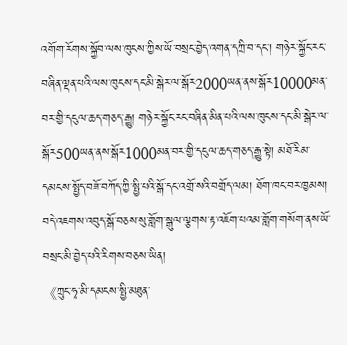འགོག་རོགས་སྐྱོབ་ལས་ཁུངས་ཀྱིས་ཡོ་བསྲང་བྱེད་འགན་དཀྲི་བ་དང་། གཉེར་སྐྱོང་རང་བཞིན་ལྡན་པའི་ལས་ཁུངས་དང་མི་སྒེར་ལ་སྒོར2000ཡན་ནས་སྒོར10000མན་བར་གྱི་དངུལ་ཆད་གཅད་རྒྱུ། གཉེར་སྐྱོང་རང་བཞིན་མིན་པའི་ལས་ཁུངས་དང་མི་སྒེར་ལ་སྒོར500ཡན་ནས་སྒོར1000མན་བར་གྱི་དངུལ་ཆད་གཅད་རྒྱུ་སྟེ། མཐོ་རིམ་དམངས་སྤྱོད་བཟོ་བཀོད་ཀྱི་སྤྱི་པའི་སྒོ་དང་འགྲོ་སའི་བགྲོད་ལམ། ཐོག་ཁང་བར་ཁྱམས། བདེ་འཇགས་འབུད་སྒོ་བཅས་སུ་གློག་སྒུལ་ལྕགས་རྟ་འཇོག་པའམ་གློག་གསོག་ནས་ཡོ་བསྲང་མི་བྱེད་པའི་རིགས་བཅས་ཡིན།
《ཀྲུང་ཧྭ་མི་དམངས་སྤྱི་མཐུན་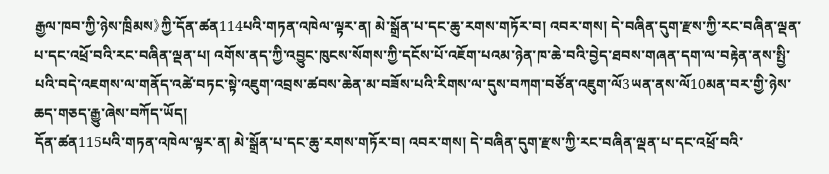རྒྱལ་ཁབ་ཀྱི་ཉེས་ཁྲིམས》ཀྱི་དོན་ཚན114པའི་གཏན་འཁེལ་ལྟར་ན། མེ་སྒྲོན་པ་དང་ཆུ་རགས་གཏོར་བ། འབར་གས། དེ་བཞིན་དུག་རྫས་ཀྱི་རང་བཞིན་ལྡན་པ་དང་འཕྲོ་བའི་རང་བཞིན་ལྡན་པ། འགོས་ནད་ཀྱི་འབྱུང་ཁུངས་སོགས་ཀྱི་དངོས་པོ་འཇོག་པའམ་ཉེན་ཁ་ཆེ་བའི་བྱེད་ཐབས་གཞན་དག་ལ་བརྟེན་ནས་སྤྱི་པའི་བདེ་འཇགས་ལ་གནོད་འཚེ་བཏང་སྟེ་འཇུག་འབྲས་ཚབས་ཆེན་མ་བཟོས་པའི་རིགས་ལ་དུས་བཀག་བཙོན་འཇུག་ལོ3ཡན་ནས་ལོ10མན་བར་གྱི་ཉེས་ཆད་གཅད་རྒྱུ་ཞེས་བཀོད་ཡོད།
དོན་ཚན115པའི་གཏན་འཁེལ་ལྟར་ན། མེ་སྒྲོན་པ་དང་ཆུ་རགས་གཏོར་བ། འབར་གས། དེ་བཞིན་དུག་རྫས་ཀྱི་རང་བཞིན་ལྡན་པ་དང་འཕྲོ་བའི་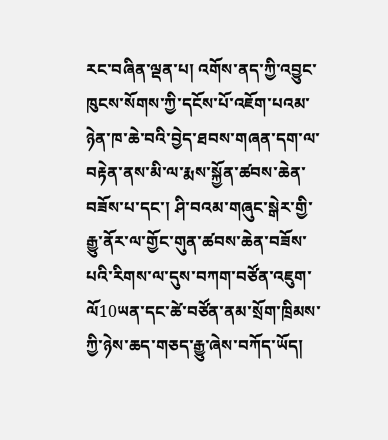རང་བཞིན་ལྡན་པ། འགོས་ནད་ཀྱི་འབྱུང་ཁུངས་སོགས་ཀྱི་དངོས་པོ་འཇོག་པའམ་ཉེན་ཁ་ཆེ་བའི་བྱེད་ཐབས་གཞན་དག་ལ་བརྟེན་ནས་མི་ལ་རྨས་སྐྱོན་ཚབས་ཆེན་བཟོས་པ་དང་། ཤི་བའམ་གཞུང་སྒེར་གྱི་རྒྱུ་ནོར་ལ་གྱོང་གུན་ཚབས་ཆེན་བཟོས་པའི་རིགས་ལ་དུས་བཀག་བཙོན་འཇུག་ལོ10ཡན་དང་ཚེ་བཙོན་ནམ་སྲོག་ཁྲིམས་ཀྱི་ཉེས་ཆད་གཅད་རྒྱུ་ཞེས་བཀོད་ཡོད།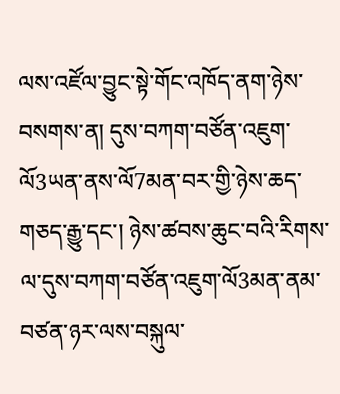ལས་འཛོལ་བྱུང་སྟེ་གོང་འཁོད་ནག་ཉེས་བསགས་ན། དུས་བཀག་བཙོན་འཇུག་ལོ3ཡན་ནས་ལོ7མན་བར་གྱི་ཉེས་ཆད་གཅད་རྒྱུ་དང་། ཉེས་ཚབས་ཆུང་བའི་རིགས་ལ་དུས་བཀག་བཙོན་འཇུག་ལོ3མན་ནམ་བཙན་ཉར་ལས་བསྐུལ་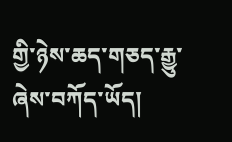གྱི་ཉེས་ཆད་གཅད་རྒྱུ་ཞེས་བཀོད་ཡོད།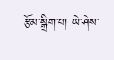རྩོམ་སྒྲིག་པ། ཡེ་ཤེས་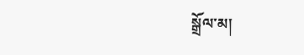སྒྲོལ་མ།